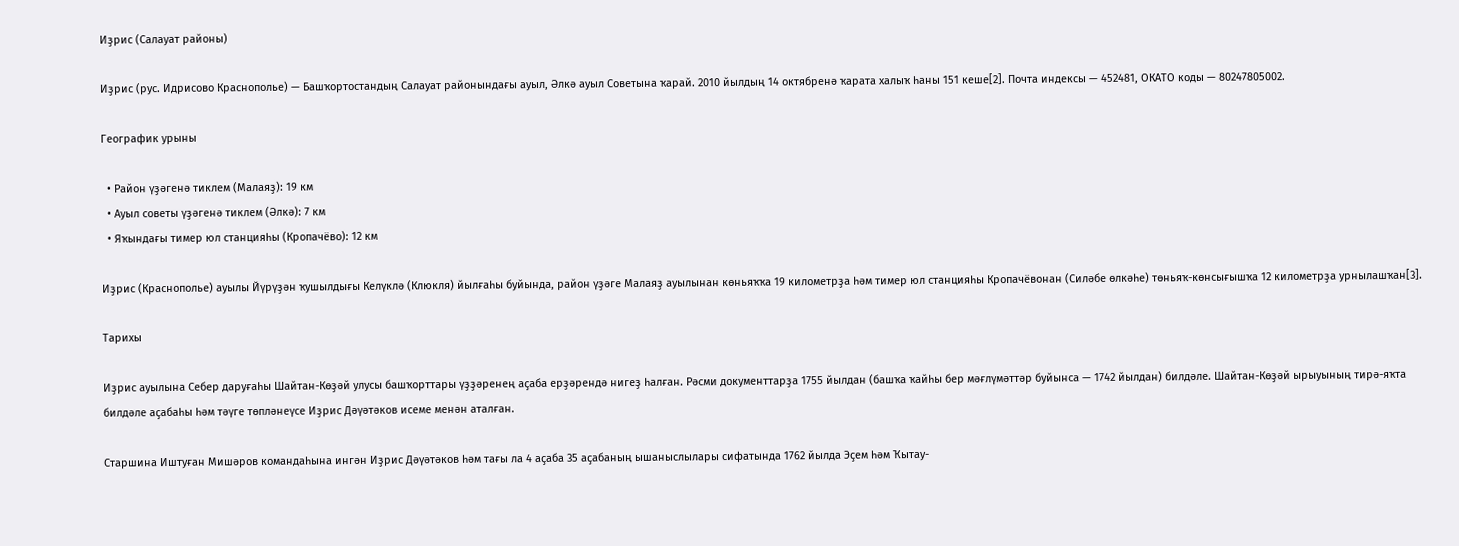Иҙрис (Салауат районы)

Иҙрис (рус. Идрисово Краснополье) — Башҡортостандың Салауат районындағы ауыл, Әлкә ауыл Советына ҡарай. 2010 йылдың 14 октябренә ҡарата халыҡ һаны 151 кеше[2]. Почта индексы — 452481, ОКАТО коды — 80247805002.

Географик урыны

  • Район үҙәгенә тиклем (Малаяҙ): 19 км
  • Ауыл советы үҙәгенә тиклем (Әлкә): 7 км
  • Яҡындағы тимер юл станцияһы (Кропачёво): 12 км

Иҙрис (Краснополье) ауылы Йүрүҙән ҡушылдығы Келүклә (Клюкля) йылғаһы буйында, район үҙәге Малаяҙ ауылынан көньяҡҡа 19 километрҙа һәм тимер юл станцияһы Кропачёвонан (Силәбе өлкәһе) төньяҡ-көнсығышҡа 12 километрҙа урнылашҡан[3].

Тарихы

Иҙрис ауылына Себер даруғаһы Шайтан-Көҙәй улусы башҡорттары үҙҙәренең аҫаба ерҙәрендә нигеҙ һалған. Рәсми документтарҙа 1755 йылдан (башҡа ҡайһы бер мәғлүмәттәр буйынса — 1742 йылдан) билдәле. Шайтан-Көҙәй ырыуының тирә-яҡта билдәле аҫабаһы һәм тәүге төпләнеүсе Иҙрис Дәүәтәков исеме менән аталған.

Старшина Иштуған Мишәров командаһына ингән Иҙрис Дәүәтәков һәм тағы ла 4 аҫаба 35 аҫабаның ышаныслылары сифатында 1762 йылда Эҫем һәм Ҡытау-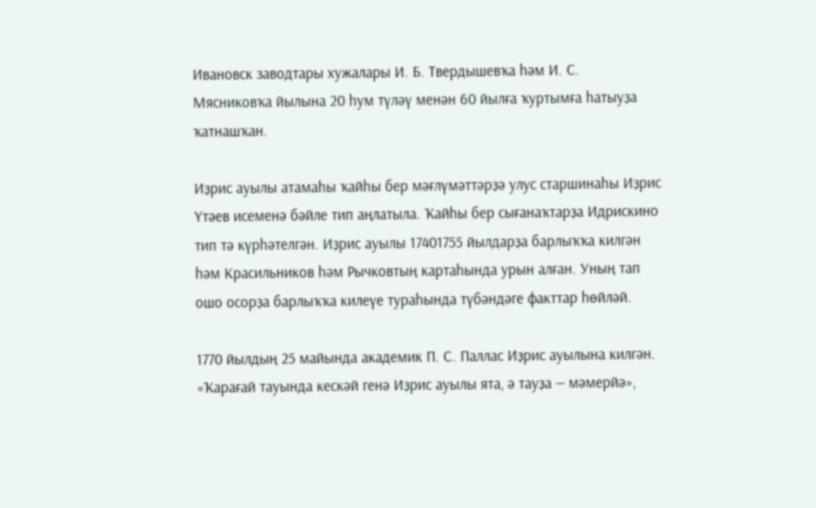Ивановск заводтары хужалары И. Б. Твердышевҡа һәм И. С. Мясниковҡа йылына 20 һум түләү менән 60 йылға ҡуртымға һатыуҙа ҡатнашҡан.

Иҙрис ауылы атамаһы ҡайһы бер мәғлүмәттәрҙә улус старшинаһы Иҙрис Үтәев исеменә бәйле тип аңлатыла. Ҡайһы бер сығанаҡтарҙа Идрискино тип тә күрһәтелгән. Иҙрис ауылы 17401755 йылдарҙа барлыҡҡа килгән һәм Красильников һәм Рычковтың картаһында урын алған. Уның тап ошо осорҙа барлыҡҡа килеүе тураһында түбәндәге факттар һөйләй.

1770 йылдың 25 майында академик П. С. Паллас Иҙрис ауылына килгән. «Ҡарағай тауында кескәй генә Иҙрис ауылы ята, ә тауҙа — мәмерйә»,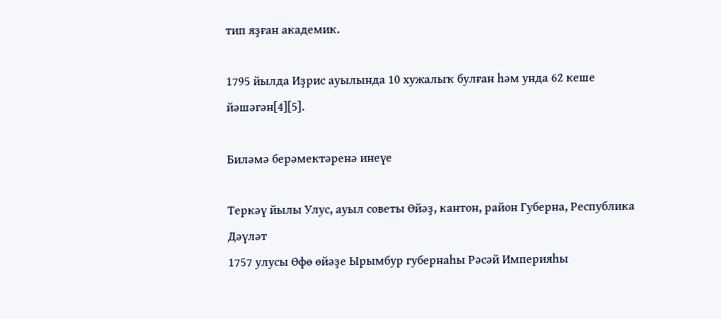тип яҙған академик.

1795 йылда Иҙрис ауылында 10 хужалыҡ булған һәм унда 62 кеше йәшәгән[4][5].

Биләмә берәмектәренә инеүе

Теркәү йылы Улус, ауыл советы Өйәҙ, кантон, район Губерна, Республика Дәүләт
1757 улусы Өфө өйәҙе Ырымбур губернаһы Рәсәй Империяһы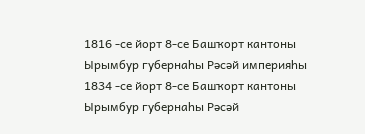1816 -се йорт 8-се Башҡорт кантоны Ырымбур губернаһы Рәсәй империяһы
1834 -се йорт 8-се Башҡорт кантоны Ырымбур губернаһы Рәсәй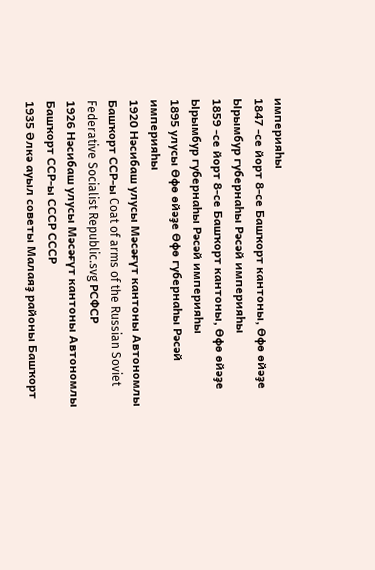империяһы
1847 -се йорт 8-се Башҡорт кантоны, Өфө өйәҙе Ырымбур губернаһы Рәсәй империяһы
1859 -се йорт 8-се Башҡорт кантоны, Өфө өйәҙе Ырымбур губернаһы Рәсәй империяһы
1895 улусы Өфө өйәҙе Өфө губернаһы Рәсәй империяһы
1920 Нәсибаш улусы Мәсәғүт кантоны Автономлы Башҡорт ССР-ы Coat of arms of the Russian Soviet Federative Socialist Republic.svg РСФСР
1926 Нәсибаш улусы Мәсәғүт кантоны Автономлы Башҡорт ССР-ы СССР СССР
1935 Әлкә ауыл советы Малаяҙ районы Башҡорт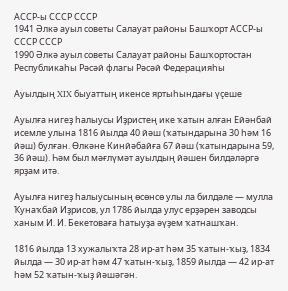АССР-ы СССР СССР
1941 Әлкә ауыл советы Салауат районы Башҡорт АССР-ы СССР СССР
1990 Әлкә ауыл советы Салауат районы Башҡортостан Республикаһы Рәсәй флагы Рәсәй Федерацияһы

Ауылдың XIX быуаттың икенсе яртыһындағы үҫеше

Ауылға нигеҙ һалыусы Иҙристең ике ҡатын алған Ейәнбай исемле улына 1816 йылда 40 йәш (ҡатындарына 30 һәм 16 йәш) булған. Өлкәне Кинйәбайға 67 йәш (ҡатындарына 59, 36 йәш). Һәм был мәғлүмәт ауылдың йәшен билдәләргә ярҙам итә.

Ауылға нигеҙ һалыусының өсөнсө улы ла билдәле — мулла Ҡунаҡбай Иҙрисов, ул 1786 йылда улус ерҙәрен заводсы ханым И. И. Бекетоваға һатыуҙа әүҙем ҡатнашҡан.

1816 йылда 13 хужалыҡта 28 ир-ат һәм 35 ҡатын-ҡыҙ, 1834 йылда — 30 ир-ат һәм 47 ҡатын-ҡыҙ, 1859 йылда — 42 ир-ат һәм 52 ҡатын-ҡыҙ йәшәгән.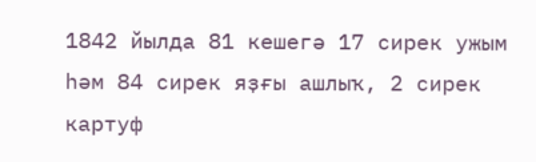1842 йылда 81 кешегә 17 сирек ужым һәм 84 сирек яҙғы ашлыҡ, 2 сирек картуф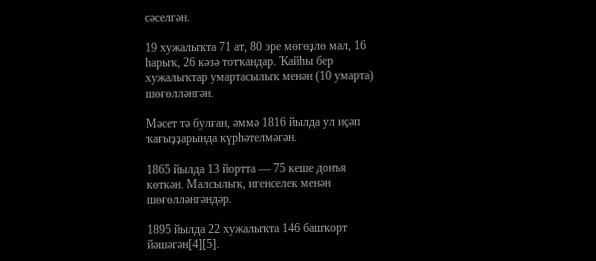сәселгән.

19 хужалыҡта 71 ат, 80 эре мөгөҙлө мал, 16 һарыҡ, 26 кәзә тотҡандар. Ҡайһы бер хужалыҡтар умартасылыҡ менән (10 умарта) шөғөлләнгән.

Мәсет тә булған, әммә 1816 йылда ул иҫәп ҡағыҙҙарында күрһәтелмәгән.

1865 йылда 13 йортта — 75 кеше донъя көткән. Малсылыҡ, игенселек менән шөғөлләнгәндәр.

1895 йылда 22 хужалыҡта 146 башҡорт йәшәгән[4][5].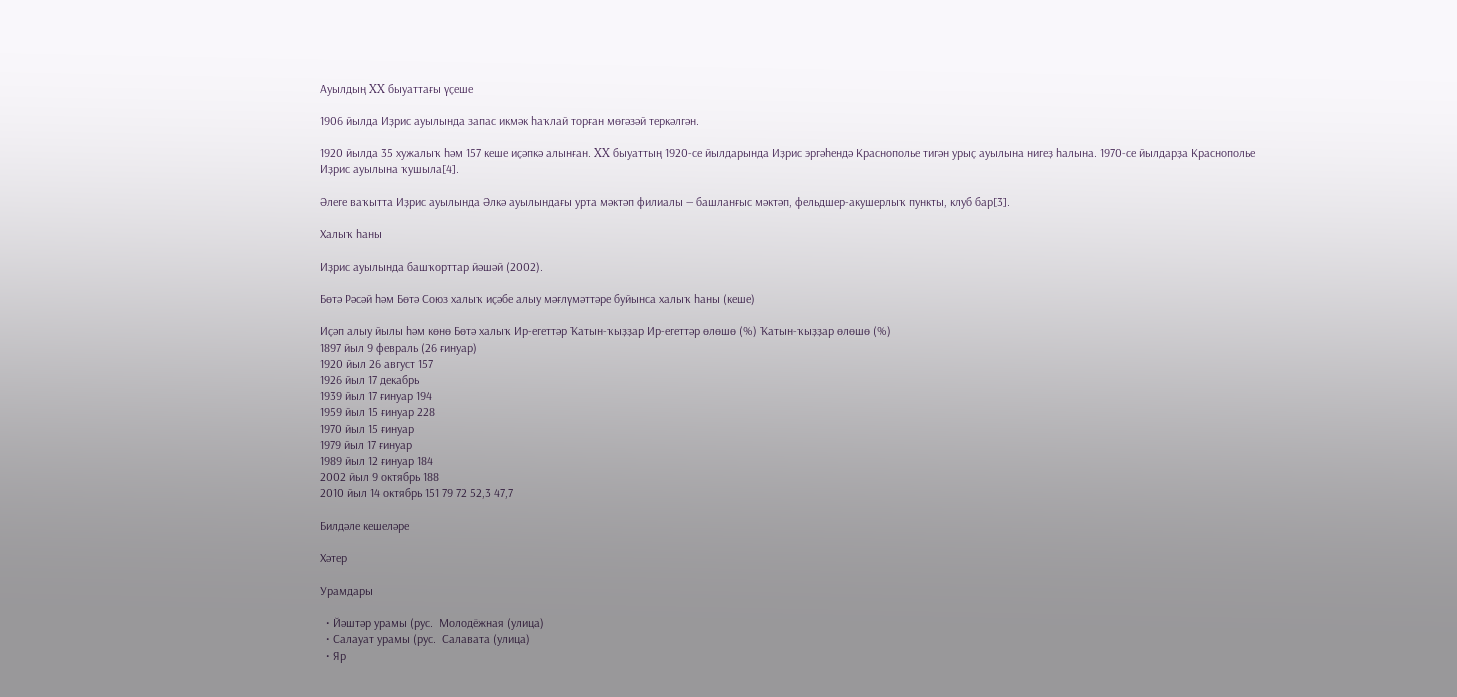Ауылдың XX быуаттағы үҫеше

1906 йылда Иҙрис ауылында запас икмәк һаҡлай торған мөгәзәй теркәлгән.

1920 йылда 35 хужалыҡ һәм 157 кеше иҫәпкә алынған. XX быуаттың 1920-се йылдарында Иҙрис эргәһендә Краснополье тигән урыҫ ауылына нигеҙ һалына. 1970‑се йылдарҙа Краснополье Иҙрис ауылына ҡушыла[4].

Әлеге ваҡытта Иҙрис ауылында Әлкә ауылындағы урта мәктәп филиалы — башланғыс мәктәп, фельдшер-акушерлыҡ пункты, клуб бар[3].

Халыҡ һаны

Иҙрис ауылында башҡорттар йәшәй (2002).

Бөтә Рәсәй һәм Бөтә Союз халыҡ иҫәбе алыу мәғлүмәттәре буйынса халыҡ һаны (кеше)

Иҫәп алыу йылы һәм көнө Бөтә халыҡ Ир-егеттәр Ҡатын-ҡыҙҙар Ир-егеттәр өлөшө (%) Ҡатын-ҡыҙҙар өлөшө (%)
1897 йыл 9 февраль (26 ғинуар)
1920 йыл 26 август 157
1926 йыл 17 декабрь
1939 йыл 17 ғинуар 194
1959 йыл 15 ғинуар 228
1970 йыл 15 ғинуар
1979 йыл 17 ғинуар
1989 йыл 12 ғинуар 184
2002 йыл 9 октябрь 188
2010 йыл 14 октябрь 151 79 72 52,3 47,7

Билдәле кешеләре

Хәтер

Урамдары

  • Йәштәр урамы (рус.  Молодёжная (улица)
  • Салауат урамы (рус.  Салавата (улица)
  • Яр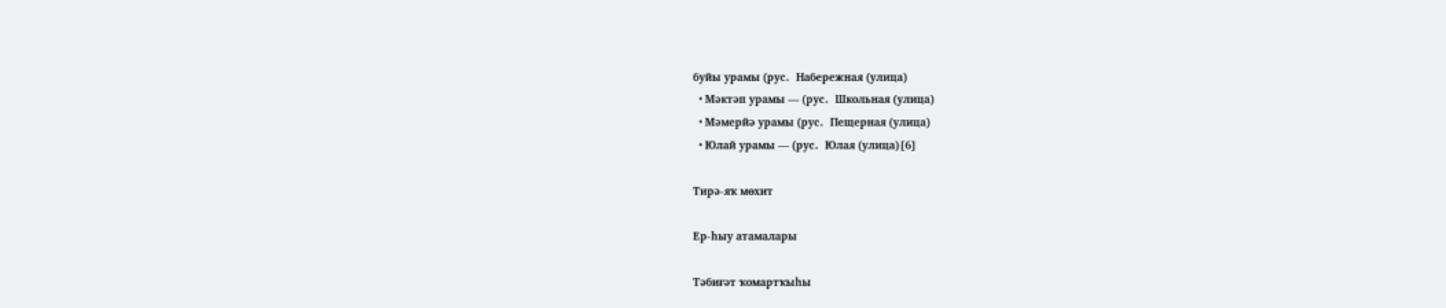буйы урамы (рус.  Набережная (улица)
  • Мәктәп урамы — (рус.  Школьная (улица)
  • Мәмерйә урамы (рус.  Пещерная (улица)
  • Юлай урамы — (рус.  Юлая (улица)[6]

Тирә-яҡ мөхит

Ер-һыу атамалары

Тәбиғәт ҡомартҡыһы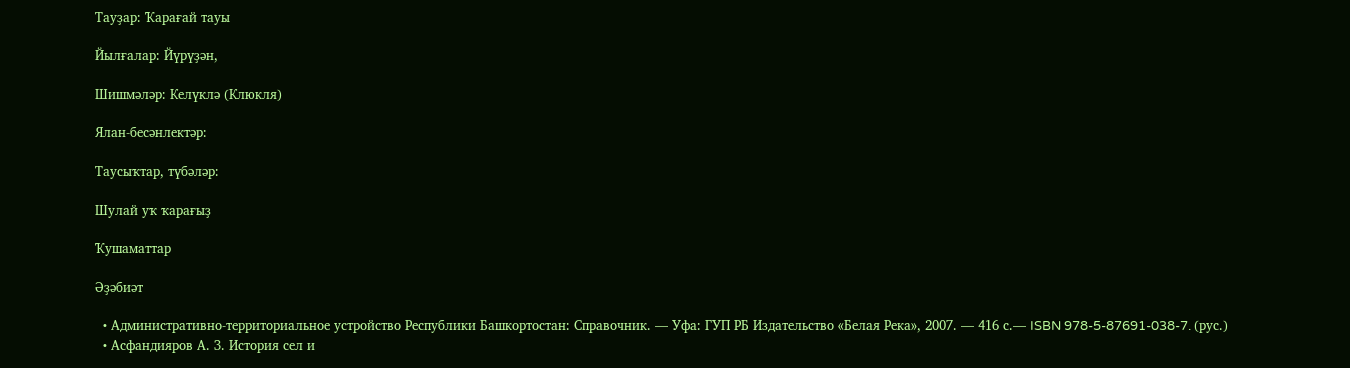Тауҙар: Ҡарағай тауы

Йылғалар: Йүрүҙән,

Шишмәләр: Келүклә (Клюкля)

Ялан-бесәнлектәр:

Таусыҡтар, түбәләр:

Шулай уҡ ҡарағыҙ

Ҡушаматтар

Әҙәбиәт

  • Административно-территориальное устройство Республики Башкортостан: Справочник. — Уфа: ГУП РБ Издательство «Белая Река», 2007. — 416 с.— ISBN 978-5-87691-038-7. (рус.)
  • Асфандияров А. З. История сел и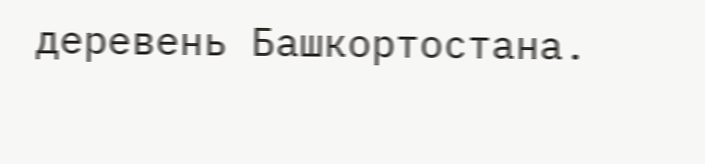деревень Башкортостана.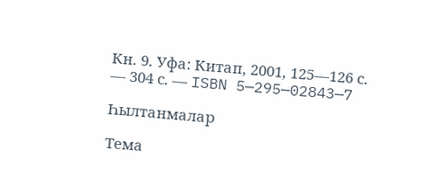Кн. 9. Уфа: Китап, 2001, 125—126 с. — 304 с. — ISBN 5—295—02843—7

Һылтанмалар

Тема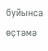буйынса өҫтәмә